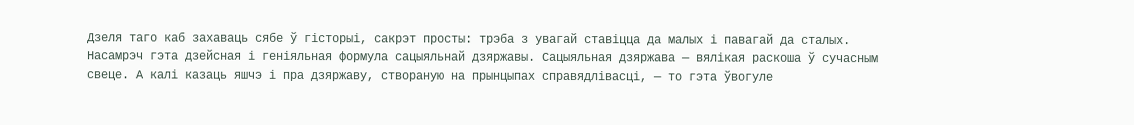Дзеля таго каб захаваць сябе ў гісторыі, сакрэт просты: трэба з увагай ставіцца да малых і павагай да сталых. Насамрэч гэта дзейсная і геніяльная формула сацыяльнай дзяржавы. Сацыяльная дзяржава — вялікая раскоша ў сучасным свеце. А калі казаць яшчэ і пра дзяржаву, створаную на прынцыпах справядлівасці, — то гэта ўвогуле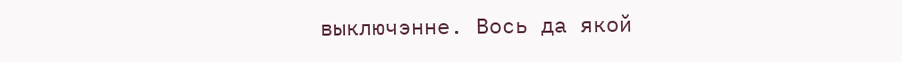выключэнне. Вось да якой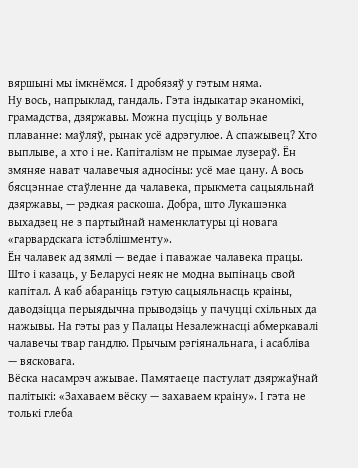вяршыні мы імкнёмся. І дробязяў у гэтым няма.
Ну вось, напрыклад, гандаль. Гэта індыкатар эканомікі, грамадства, дзяржавы. Можна пусціць у вольнае плаванне: маўляў, рынак усё адрэгулюе. А спажывец? Хто выплыве, а хто і не. Капіталізм не прымае лузераў. Ён змяняе нават чалавечыя адносіны: усё мае цану. А вось бясцэннае стаўленне да чалавека, прыкмета сацыяльнай дзяржавы, — рэдкая раскоша. Добра, што Лукашэнка выхадзец не з партыйнай наменклатуры ці новага «гарвардскага істэблішменту».
Ён чалавек ад зямлі — ведае і паважае чалавека працы. Што і казаць, у Беларусі неяк не модна выпінаць свой капітал. А каб абараніць гэтую сацыяльнасць краіны, даводзіцца перыядычна прыводзіць у пачуцці схільных да нажывы. На гэты раз у Палацы Незалежнасці абмеркавалі чалавечы твар гандлю. Прычым рэгіянальнага, і асабліва — вясковага.
Вёска насамрэч ажывае. Памятаеце пастулат дзяржаўнай палітыкі: «Захаваем вёску — захаваем краіну». І гэта не толькі глеба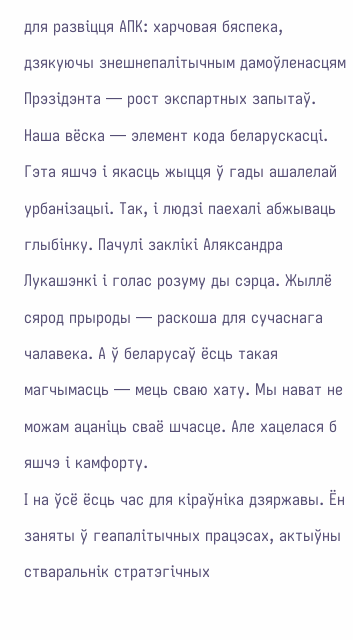для развіцця АПК: харчовая бяспека, дзякуючы знешнепалітычным дамоўленасцям Прэзідэнта — рост экспартных запытаў. Наша вёска — элемент кода беларускасці. Гэта яшчэ і якасць жыцця ў гады ашалелай урбанізацыі. Так, і людзі паехалі абжываць глыбінку. Пачулі заклікі Аляксандра Лукашэнкі і голас розуму ды сэрца. Жыллё сярод прыроды — раскоша для сучаснага чалавека. А ў беларусаў ёсць такая магчымасць — мець сваю хату. Мы нават не можам ацаніць сваё шчасце. Але хацелася б яшчэ і камфорту.
І на ўсё ёсць час для кіраўніка дзяржавы. Ён заняты ў геапалітычных працэсах, актыўны стваральнік стратэгічных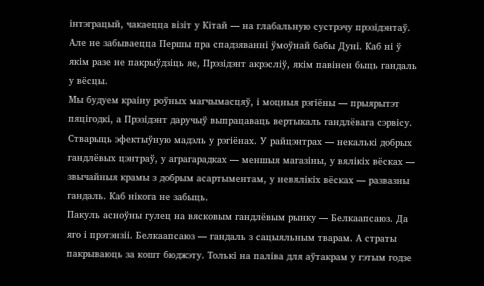інтэграцый, чакаецца візіт у Кітай — на глабальную сустрэчу прэзідэнтаў. Але не забываецца Першы пра спадзяванні ўмоўнай бабы Дуні. Каб ні ў якім разе не пакрыўдзіць яе, Прэзідэнт акрэсліў, якім павінен быць гандаль у вёсцы.
Мы будуем краіну роўных магчымасцяў, і моцныя рэгіёны — прыярытэт пяцігодкі, а Прэзідэнт даручыў выпрацаваць вертыкаль гандлёвага сэрвісу. Стварыць эфектыўную мадэль у рэгіёнах. У райцэнтрах — некалькі добрых гандлёвых цэнтраў, у аграгарадках — меншыя магазіны, у вялікіх вёсках — звычайныя крамы з добрым асартыментам, у невялікіх вёсках — развазны гандаль. Каб нікога не забыць.
Пакуль асноўны гулец на вясковым гандлёвым рынку — Белкаапсаюз. Да яго і прэтэнзіі. Белкаапсаюз — гандаль з сацыяльным тварам. А страты пакрываюць за кошт бюджэту. Толькі на паліва для аўтакрам у гэтым годзе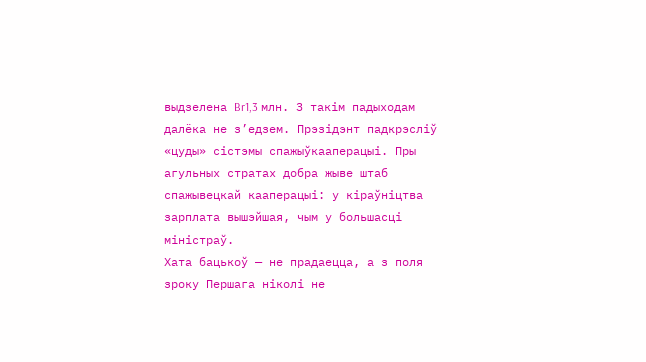выдзелена Br1,3 млн. З такім падыходам далёка не з’едзем. Прэзідэнт падкрэсліў «цуды» сістэмы спажыўкааперацыі. Пры агульных стратах добра жыве штаб спажывецкай кааперацыі: у кіраўніцтва зарплата вышэйшая, чым у большасці міністраў.
Хата бацькоў — не прадаецца, а з поля зроку Першага ніколі не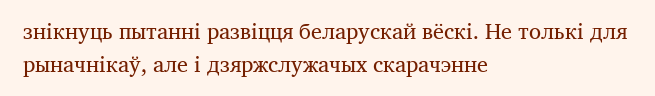знікнуць пытанні развіцця беларускай вёскі. Не толькі для рыначнікаў, але і дзяржслужачых скарачэнне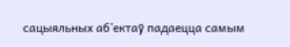сацыяльных аб’ектаў падаецца самым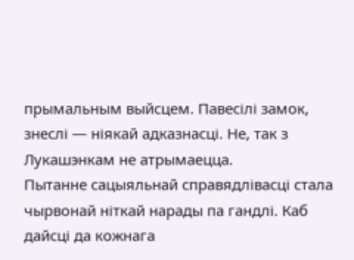прымальным выйсцем. Павесілі замок, знеслі — ніякай адказнасці. Не, так з Лукашэнкам не атрымаецца.
Пытанне сацыяльнай справядлівасці стала чырвонай ніткай нарады па гандлі. Каб дайсці да кожнага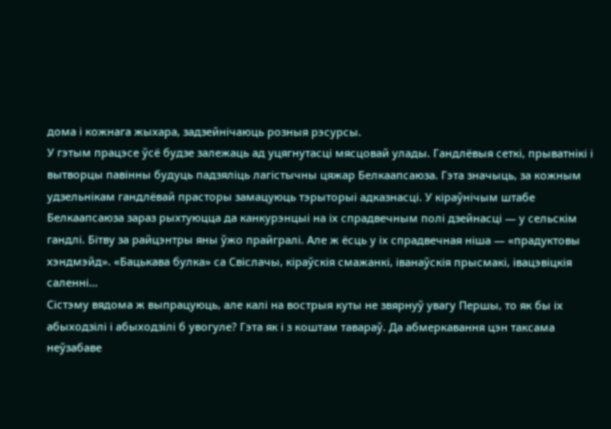дома і кожнага жыхара, задзейнічаюць розныя рэсурсы.
У гэтым працэсе ўсё будзе залежаць ад уцягнутасці мясцовай улады. Гандлёвыя сеткі, прыватнікі і вытворцы павінны будуць падзяліць лагістычны цяжар Белкаапсаюза. Гэта значыць, за кожным удзельнікам гандлёвай прасторы замацуюць тэрыторыі адказнасці. У кіраўнічым штабе Белкаапсаюза зараз рыхтуюцца да канкурэнцыі на іх спрадвечным полі дзейнасці — у сельскім гандлі. Бітву за райцэнтры яны ўжо прайгралі. Але ж ёсць у іх спрадвечная ніша — «прадуктовы хэндмэйд». «Бацькава булка» са Свіслачы, кіраўскія смажанкі, іванаўскія прысмакі, івацэвіцкія саленні...
Сістэму вядома ж выпрацуюць, але калі на вострыя куты не звярнуў увагу Першы, то як бы іх абыходзілі і абыходзілі б увогуле? Гэта як і з коштам тавараў. Да абмеркавання цэн таксама неўзабаве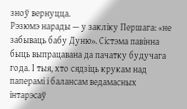зноў вернуцца.
Рэзюмэ нарады — у закліку Першага: «не забываць бабу Дуню». Сістэма павінна быць выпрацавана да пачатку будучага года. І тыя, хто сядзіць крукам над паперамі і балансам ведамасных інтарэсаў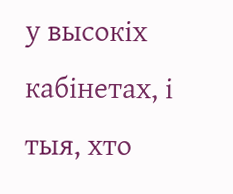у высокіх кабінетах, і тыя, хто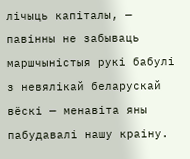лічыць капіталы, — павінны не забываць маршчыністыя рукі бабулі з невялікай беларускай вёскі — менавіта яны пабудавалі нашу краіну.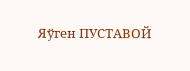Яўген ПУСТАВОЙ